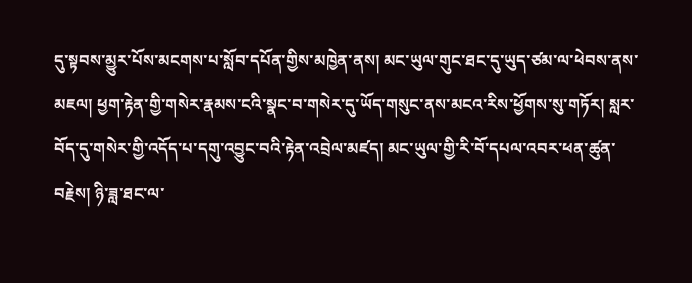དུ་སྟབས་མྱུར་པོས་མངགས་པ་སློབ་དཔོན་གྱིས་མཁྱེན་ནས། མང་ཡུལ་གུང་ཐང་དུ་ཡུད་ཙམ་ལ་ཕེབས་ནས་མཇལ། ཕྱག་རྟེན་གྱི་གསེར་རྣམས་ངའི་སྣང་བ་གསེར་དུ་ཡོད་གསུང་ནས་མངའ་རིས་ཕྱོགས་སུ་གཏོར། སླར་བོད་དུ་གསེར་གྱི་འདོད་པ་དགུ་འབྱུང་བའི་རྟེན་འབྲེལ་མཛད། མང་ཡུལ་གྱི་རི་བོ་དཔལ་འབར་ཕན་ཚུན་བརྗེས། ཉི་ཟླ་ཐང་ལ་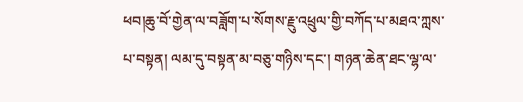ཕབ།ཆུ་བོ་གྱེན་ལ་བཟློག་པ་སོགས་རྗུ་འཕྲུལ་གྱི་བཀོད་པ་མཐའ་ཀླས་པ་བསྟན། ལམ་དུ་བསྟན་མ་བཅུ་གཉིས་དང་། གཉན་ཆེན་ཐང་ལྷ་ལ་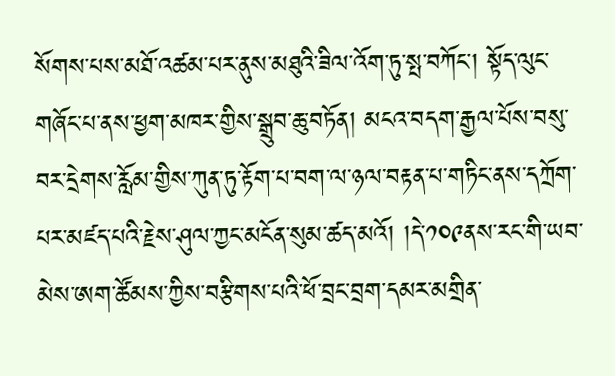སོགས་པས་མཐོ་འཚམ་པར་ནུས་མཐུའི་ཟིལ་འོག་ཏུ་སྤ་བཀོང་། སྟོད་ལུང་གཞོང་པ་ནས་ཕྱག་མཁར་གྱིས་སྒྲུབ་ཆུ་བཏོན། མངའ་བདག་རྒྱལ་པོས་བསུ་བར་དྲེགས་རློམ་གྱིས་ཀུན་ཏུ་རྟོག་པ་བག་ལ་ཉལ་བརྟན་པ་གཏིང་ནས་དཀྲོག་པར་མཛད་པའི་རྗེས་ཤུལ་ཀྱང་མངོན་སུམ་ཚད་མའོ། །དེ་༡༠༩ནས་རང་གི་ཡབ་མེས་ཨག་ཚོམས་ཀྱིས་བརྩིགས་པའི་ཕོ་བྲང་བྲག་དམར་མགྲིན་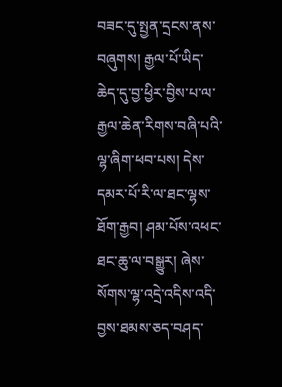བཟང་དུ་སྤྱན་དྲངས་ནས་བཞུགས། རྒྱལ་པོ་ཡིད་ཆེད་དུ་བྱ་ཕྱིར་བྱིས་པ་ལ་རྒྱལ་ཆེན་རིགས་བཞི་པའི་ལྷ་ཞིག་ཕབ་པས། དེས་དམར་པོ་རི་ལ་ཐང་ལྷས་ཐོག་རྒྱབ། ཤམ་པོས་འཕང་ཐང་ཆུ་ལ་བསྒྱུར། ཞེས་སོགས་ལྷ་འདྲེ་འདིས་འདི་བྱས་ཐམས་ཅད་བཤད་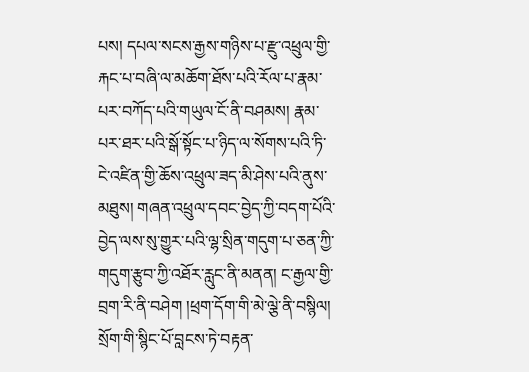པས། དཔལ་སངས་རྒྱས་གཉིས་པ་རྫུ་འཕྲུལ་གྱི་རྐང་པ་བཞི་ལ་མཆོག་ཐོས་པའི་རོལ་པ་རྣམ་པར་བཀོད་པའི་གཡུལ་ངོ་ནི་བཤམས། རྣམ་པར་ཐར་པའི་སྒོ་སྟོང་པ་ཉིད་ལ་སོགས་པའི་ཏི་ངེ་འཛིན་གྱི་ཆོས་འཕྲུལ་ཟད་མི་ཤེས་པའི་ནུས་མཐུས། གཞན་འཕྲུལ་དབང་བྱེད་ཀྱི་བདག་པོའི་བྱེད་ལས་སུ་གྱུར་པའི་ལྷ་སྲིན་གདུག་པ་ཅན་ཀྱི་གདུག་རྩུབ་ཀྱི་འཐོར་རླུང་ནི་མནན། ང་རྒྱལ་གྱི་བྲག་རི་ནི་བཤེག །ཕྲག་དོག་གི་མེ་ལྕེ་ནི་བསྙིལ། སྲོག་གི་སྙིང་པོ་བླངས་ཏེ་བརྟན་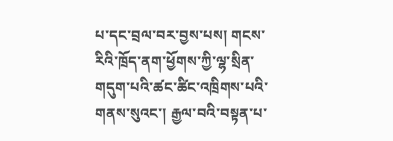པ་དང་བྲལ་བར་བྱས་པས། གངས་རིའི་ཁྲོད་ནག་ཕྱོགས་ཀྱི་ལྷ་སྲིན་གདུག་པའི་ཚང་ཚིང་འཁྲིགས་པའི་གནས་སུའང་། རྒྱལ་བའི་བསྟན་པ་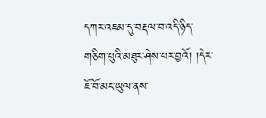དཀར་འཇམ་དུ་བརྡལ་བ་འདི་ཉིད་གཅིག་པུའི་མཐུར་ཤེས་པར་བྱའོ། །དེར་ཇོ་བོ་མང་ཡུལ་ནས་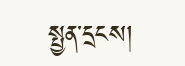སྤྱན་དྲངས།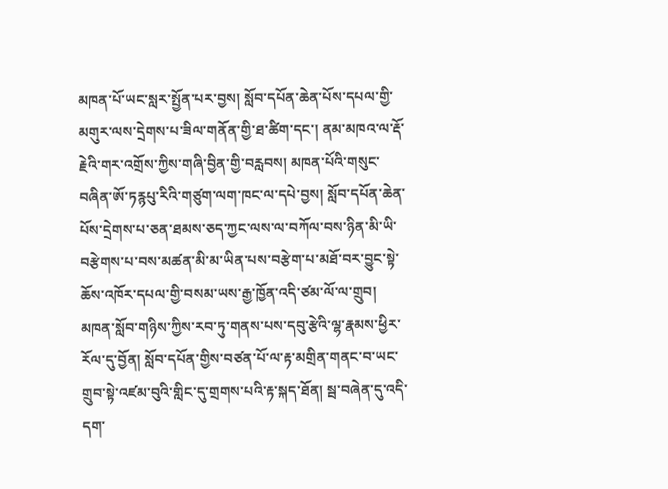མཁན་པོ་ཡང་སླར་སྤྱོན་པར་བྱས། སློབ་དཔོན་ཆེན་པོས་དཔལ་གྱི་མགུར་ལས་དྲེགས་པ་ཟིལ་གནོན་གྱི་ཐ་ཚིག་དང་། ནམ་མཁའ་ལ་རྡོ་རྗེའི་གར་འགྲོས་ཀྱིས་གཞི་བྱིན་གྱི་བརླབས། མཁན་པོའི་གསུང་བཞིན་ཨོ་ཏརྙཔུ་རིའི་གཙུག་ལག་ཁང་ལ་དཔེ་བྱས། སློབ་དཔོན་ཆེན་པོས་དྲེགས་པ་ཅན་ཐམས་ཅད་ཀྱང་ལས་ལ་བཀོལ་བས་ཉིན་མི་ཡི་བརྩེགས་པ་བས་མཚན་མི་མ་ཡིན་པས་བརྩེག་པ་མཐོ་བར་བྱུང་སྟེ་ཆོས་འཁོར་དཔལ་གྱི་བསམ་ཡས་རྒྱ་ཁྱོན་འདི་ཙམ་ལོ་ལ་གྲུབ། མཁན་སློབ་གཉིས་ཀྱིས་རབ་ཏུ་གནས་པས་དབུ་རྩེའི་ལྷ་རྣམས་ཕྱིར་རོལ་དུ་བྱོན། སློབ་དཔོན་གྱིས་བཙན་པོ་ལ་རྟ་མགྲིན་གནང་བ་ཡང་གྲུབ་སྟེ་འཛམ་བུའི་གླིང་དུ་གྲགས་པའི་རྟ་སྐད་ཐོན། སྦ་བཞེན་དུ་འདི་དག་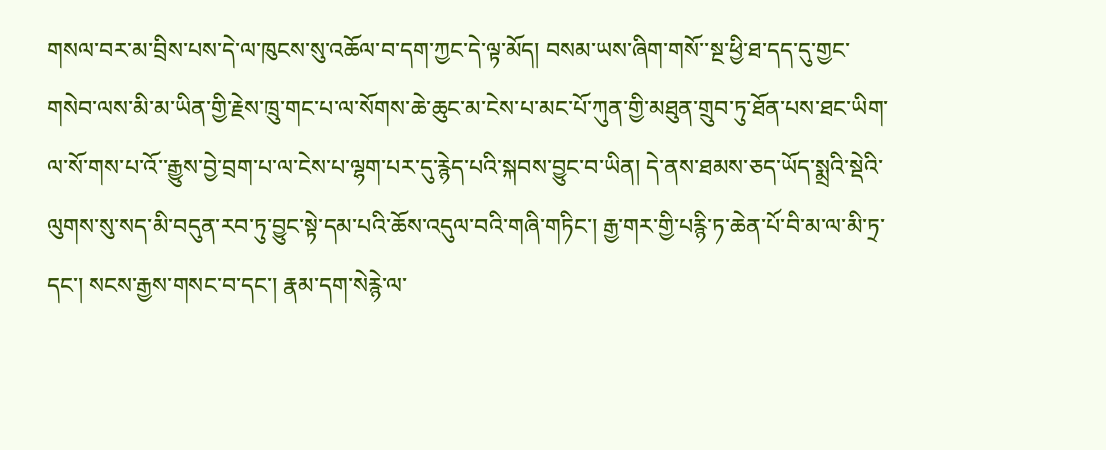གསལ་བར་མ་བྲིས་པས་དེ་ལ་ཁུངས་སུ་འཆོལ་བ་དག་ཀྱང་དེ་ལྟ་མོད། བསམ་ཡས་ཞིག་གསོ་་སྔ་ཕྱི་ཐ་དད་དུ་གྱང་གསེབ་ལས་མི་མ་ཡིན་གྱི་རྗེས་ཁྲུ་གང་པ་ལ་སོགས་ཆེ་ཆུང་མ་ངེས་པ་མང་པོ་ཀུན་གྱི་མཐུན་གྲུབ་ཏུ་ཐོན་པས་ཐང་ཡིག་ལ་སོ་གས་པ་འོ་་རྒྱུས་བྱེ་བྲག་པ་ལ་ངེས་པ་ལྷག་པར་དུ་རྙེད་པའི་སྐབས་བྱུང་བ་ཡིན། དེ་ནས་ཐམས་ཅད་ཡོད་སྨྲའི་སྡེའི་ལུགས་སུ་སད་མི་བདུན་རབ་ཏུ་བྱུང་སྟེ་དམ་པའི་ཆོས་འདུལ་བའི་གཞི་གཏིང་། རྒྱ་གར་གྱི་པརྙི་ཏ་ཆེན་པོ་བི་མ་ལ་མི་ཏྲ་དང་། སངས་རྒྱས་གསང་བ་དང་། རྣམ་དག་སེརྙེ་ལ་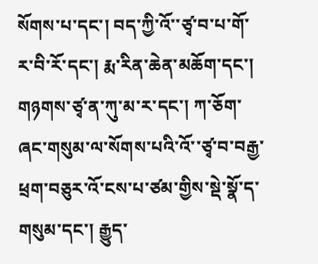སོགས་པ་དང་། བད་ཀྱི་འོ་་ཙྭ་བ་པ་གོ་ར་བི་རོ་དང་། རྨ་རིན་ཆེན་མཆོག་དང་། གཉགས་ཙྭ་ན་ཀུ་མ་ར་དང་། ཀ་ཅོག་ཞང་གསུམ་ལ་སོགས་པའི་འོ་་ཙྭ་བ་བརྒྱ་ཕྲག་བཅུར་འོ་ངས་པ་ཙམ་གྱིས་སྡེ་སྣོ་ད་གསུམ་དང་། རྒྱུད་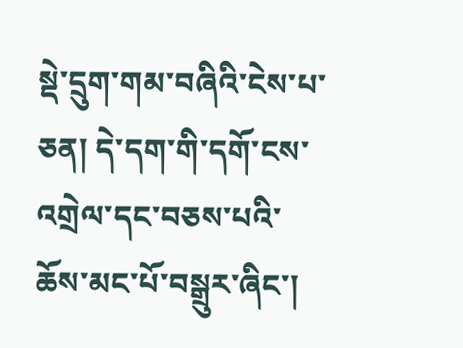སྡེ་དྲུག་གམ་བཞིའི་ངེས་པ་ཅན། དེ་དག་གི་དགོ་ངས་འགྲེལ་དང་བཅས་པའི་ཆོས་མང་པོ་བསྒྲུར་ཞིང་།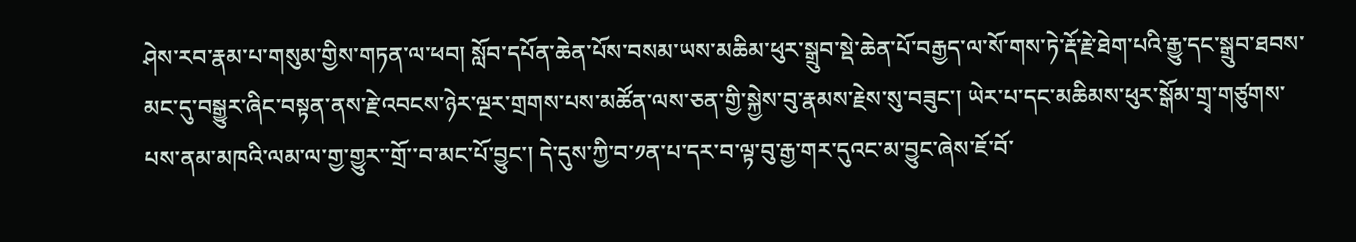ཤེས་རབ་རྣམ་པ་གསུམ་གྱིས་གཏན་ལ་ཕབ། སློབ་དཔོན་ཆེན་པོས་བསམ་ཡས་མཆིམ་ཕུར་སྒྲུབ་སྡེ་ཆེན་པོ་བརྒྱད་ལ་སོ་གས་ཏེ་རྡོ་རྗེ་ཐེག་པའི་རྒྱུ་དང་སྒྲུབ་ཐབས་མང་དུ་བསྒྱུར་ཞིང་བསྟན་ནས་རྗེ་འབངས་ཉེར་ལྔར་གྲགས་པས་མཚོན་ལས་ཅན་གྱི་སྐྱེས་བུ་རྣམས་རྗེས་སུ་བཟུང་། ཡེར་པ་དང་མཆིམས་ཕུར་སྒོམ་གྲྭ་གཙུགས་པས་ནམ་མཁའི་ལམ་ལ་གྱ་གྱུར་་གྲོ་་བ་མང་པོ་བྱུང་། དེ་དུས་ཀྱི་བ་༡ན་པ་དར་བ་ལྟ་བུ་རྒྱ་གར་དུའང་མ་བྱུང་ཞེས་ཇོ་བོ་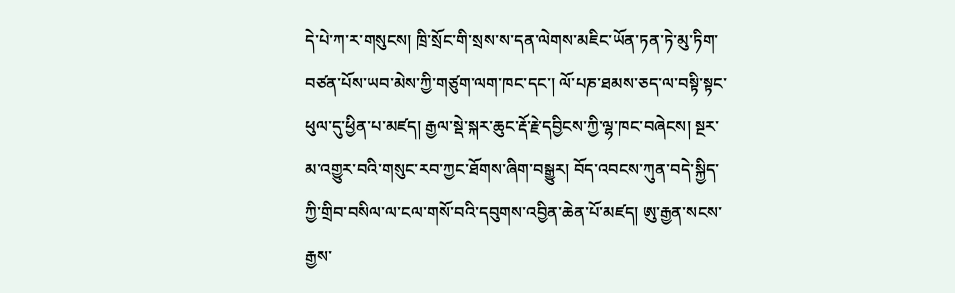དེ་པེ་ཀ་ར་གསུངས། ཁྲི་སྲོང་གི་སྲས་ས་དན་ལེགས་མཇིང་ཡོན་ཏན་ཏེ་མུ་ཏིག་བཙན་པོས་ཡབ་མེས་ཀྱི་གཙུག་ལག་ཁང་དང་། ལོ་པཎ་ཐམས་ཅད་ལ་བསྟི་སྟང་ཕུལ་དུ་ཕྱིན་པ་མཛད། རྒྱལ་སྡེ་སྐར་ཆུང་རྡོ་རྗེ་དབྱིངས་ཀྱི་ལྷ་ཁང་བཞེངས། སྔར་མ་འགྱུར་བའི་གསུང་རབ་ཀྱང་ཐོགས་ཞིག་བསྒྱུར། བོད་འབངས་ཀུན་བདེ་སྐྱིད་ཀྱི་གྲིབ་བསིལ་ལ་ངལ་གསོ་བའི་དབུགས་འབྱིན་ཆེན་པོ་མཛད། ཨུ་རྒྱན་སངས་རྒྱས་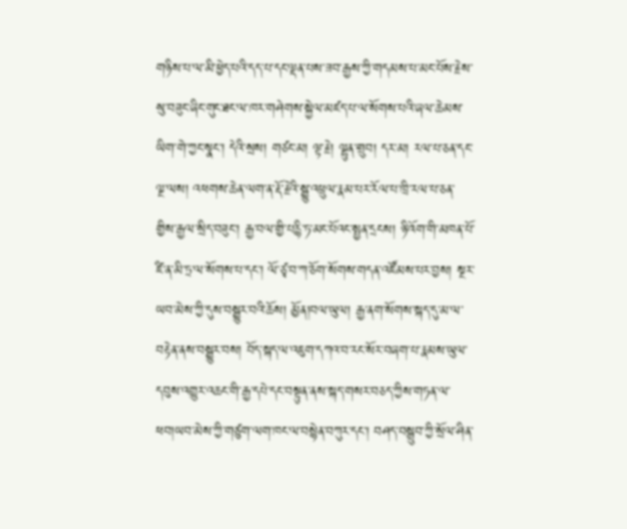གཉིས་པ་ལ་མི་ཕྱེད་པའི་དད་པ་དང་ལྡན་པས་ཟབ་རྒྱས་ཀྱི་གདམས་པ་མང་པོས་རྗེས་སུ་བཟུང་ཞིང་གུང་ཐང་ལ་ཁར་གཤེགས་སྐྱེལ་མཛད་པ་ལ་སོགས་པའི་ཞལ་ཆེམས་ཡིག་གེ་ཀྱང་སྣང་། དེའི་སྲས། གཙང་མ། ལྟ་རྗེ། ལྷུན་གྲུབ། དར་མ། རལ་པ་ཅན་དང་ལྔ་ལས། འཕགས་ཆེན་ལག་ན་རྡོ་རྗེའི་སྒྱུ་འཕྲུལ་རྣམ་པར་རོལ་པ་ཁྲི་རལ་པ་ཅན་གྱིས་རྒྱལ་སྲིད་བཟུང་། རྒྱ་བལ་གྱི་པརྙི་ཏ་མང་པོའང་སྤྱན་དྲངས། ཉི་འོག་གི་མཁན་པོ་ཛི་ན་མི་ཏྲ་ལ་སོགས་པ་དང་། ལོ་ཙྭ་བ་ཀ་ཅོག་སོགས་གདན་འཛོམས་པར་བྱས། སྔར་ཡབ་མེས་ཀྱི་དུས་བསྒྱུར་བའི་ཆོས། མྱོན།བལ་ཡུལ། རྒྱ་ནག་སོགས་སྐད་དུ་མ་ལ་བརྟེན་ནས་བསྒྱུར་བས། བོད་སྐད་ལ་འཇུག་དཀའ་བ་རང་སོར་བཞག་པ་རྣམས་ཡུལ་དབུས་འགྱུར་འཆང་གི་རྒྱ་དཔེ་དང་བསྟུན་ནས་སྐད་གསར་བཅད་ཀྱིས་གཏན་ལ་ཕབ།ཡབ་མེས་ཀྱི་གཙུག་ལག་ཁང་ལ་བསྙེན་བཀུར་དང་། བཤད་བསྒྲུབ་ཀྱི་སྲོལ་ཤིན་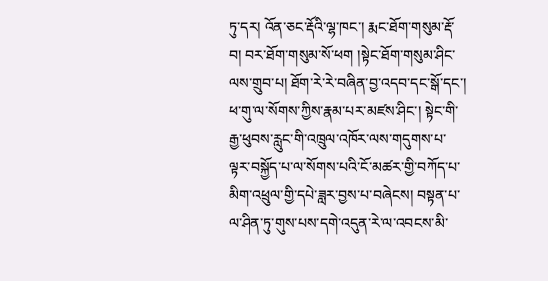ཏུ་དར། འོན་ཅང་རྡོའི་ལྷ་ཁང་། རྨང་ཐོག་གསུམ་རྡོ་བ། བར་ཐོག་གསུམ་སོ་ཕག །སྟེང་ཐོག་གསུམ་ཤིང་ལས་གྲུབ་པ། ཐོག་རེ་རེ་བཞིན་བྱ་འདབ་དང་སྒོ་དང་། ཕ་གུ་ལ་སོགས་ཀྱིས་རྣམ་པར་མཛས་ཤིང་། སྟེང་གི་རྒྱ་ཕུབས་རླུང་གི་འཁྲུལ་འཁོར་ལས་གདུགས་པ་ལྟར་བསྐྱོད་པ་ལ་སོགས་པའི་ངོ་མཚར་གྱི་བཀོད་པ་མིག་འཕྲུལ་གྱི་དཔེ་ཟླར་བྱས་པ་བཞེངས། བསྟན་པ་ལ་ཤིན་ཏུ་གུས་པས་དགེ་འདུན་རེ་ལ་འབངས་མི་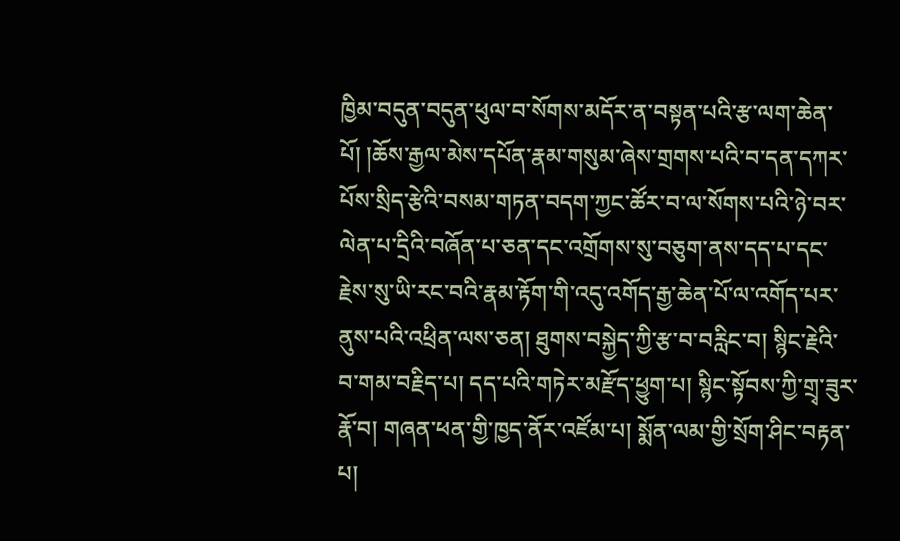ཁྱིམ་བདུན་བདུན་ཕུལ་བ་སོགས་མདོར་ན་བསྟན་པའི་རྩ་ལག་ཆེན་པོ། །ཆོས་རྒྱལ་མེས་དཔོན་རྣམ་གསུམ་ཞེས་གྲགས་པའི་བ་དན་དཀར་པོས་སྲིད་རྩེའི་བསམ་གཏན་བདག་ཀྱང་ཚོར་བ་ལ་སོགས་པའི་ཉེ་བར་ལེན་པ་དྲིའི་བཞོན་པ་ཅན་དང་འགྲོགས་སུ་བཅུག་ནས་དད་པ་དང་རྗེས་སུ་ཡི་རང་བའི་རྣམ་རྟོག་གི་འདུ་འགོད་རྒྱ་ཆེན་པོ་ལ་འགོད་པར་ནུས་པའི་འཕྲིན་ལས་ཅན། ཐུགས་བསྐྱེད་ཀྱི་རྩ་བ་བརླིང་བ། སྙིང་རྗེའི་བ་གམ་བརྗིད་པ། དད་པའི་གཏེར་མརྫོད་ཕྱུག་པ། སྙིང་སྟོབས་ཀྱི་གྲྭ་ཟུར་རྣོ་བ། གཞན་ཕན་གྱི་ཁྱད་ནོར་འཛོམ་པ། སྨོན་ལམ་གྱི་སྲོག་ཤིང་བརྟན་པ།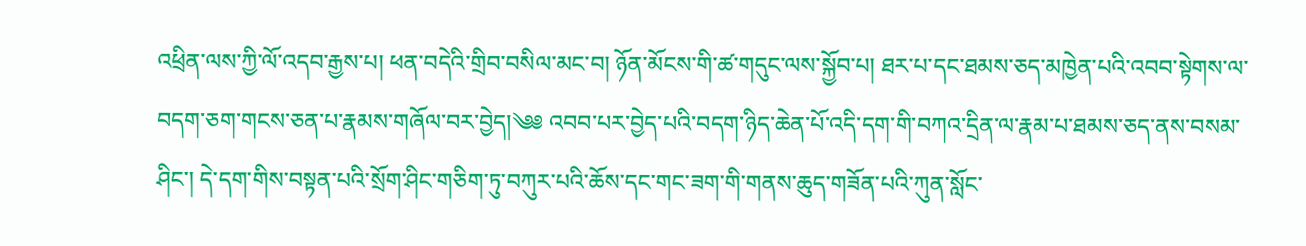འཕྲིན་ལས་ཀྱི་ལོ་འདབ་རྒྱས་པ། ཕན་བདེའི་གྲིབ་བསིལ་མང་བ། ཉོན་མོངས་གི་ཚ་གདུང་ལས་སྐྱོབ་པ། ཐར་པ་དང་ཐམས་ཅད་མཁྱེན་པའི་འབབ་སྟེགས་ལ་བདག་ཅག་གངས་ཅན་པ་རྣམས་གཞོལ་བར་བྱེད།༄༅ འབབ་པར་བྱེད་པའི་བདག་ཉིད་ཆེན་པོ་འདི་དག་གི་བཀའ་དྲིན་ལ་རྣམ་པ་ཐམས་ཅད་ནས་བསམ་ཤིང་། དེ་དག་གིས་བསྟན་པའི་སྲོག་ཤིང་གཅིག་ཏུ་བཀུར་པའི་ཆོས་དང་གང་ཟག་གི་གནས་ཆུད་གཟོན་པའི་ཀུན་སློང་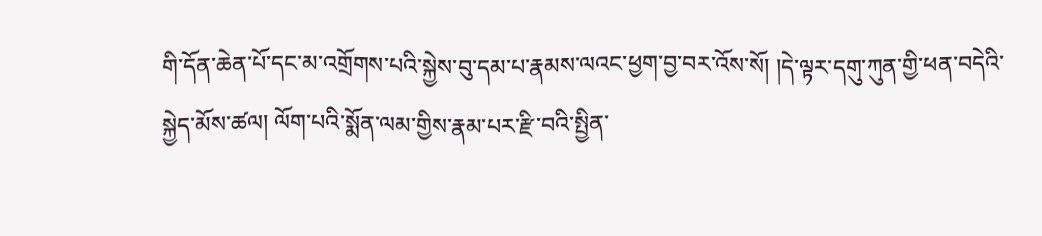གི་དོན་ཆེན་པོ་དང་མ་འགྲོགས་པའི་སྐྱེས་བུ་དམ་པ་རྣམས་ལའང་ཕྱག་བྱ་བར་འོས་སོ། །དེ་ལྟར་དགུ་ཀུན་གྱི་ཕན་བདེའི་སྐྱེད་མོས་ཚལ། ལོག་པའི་སྨོན་ལམ་གྱིས་རྣམ་པར་རྫི་བའི་སྤྱིན་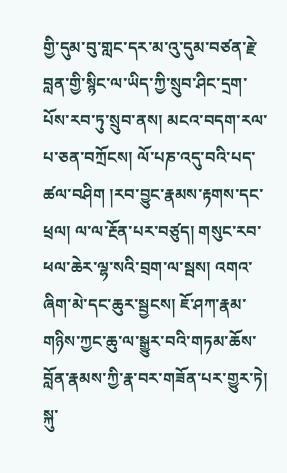གྱི་དུམ་བུ་གླང་དར་མ་འུ་དུམ་བཙན་རྗེ་བླན་གྱི་སྙིང་ལ་ཡིད་ཀྱི་སྲུབ་ཤིང་དྲག་པོས་རབ་ཏུ་སྲུབ་ནས། མངའ་བདག་རལ་པ་ཅན་བཀྲོངས། ལོ་པཎ་འདུ་བའི་པད་ཚལ་བཤིག །རབ་བྱུང་རྣམས་རྟགས་དང་ཕྲལ། ལ་ལ་རྔོན་པར་བཙུད། གསུང་རབ་ཕལ་ཆེར་ལྷ་སའི་བྲག་ལ་སྦས། འགའ་ཞིག་མེ་དང་ཆུར་སྦྱངས། ཇོ་ཤཀ་རྣམ་གཉིས་ཀྱང་ཆུ་ལ་སྒྱུར་བའི་གཏམ་ཆོས་བློན་རྣམས་ཀྱི་རྣ་བར་གཟོན་པར་གྱུར་ཏེ། སྐུ་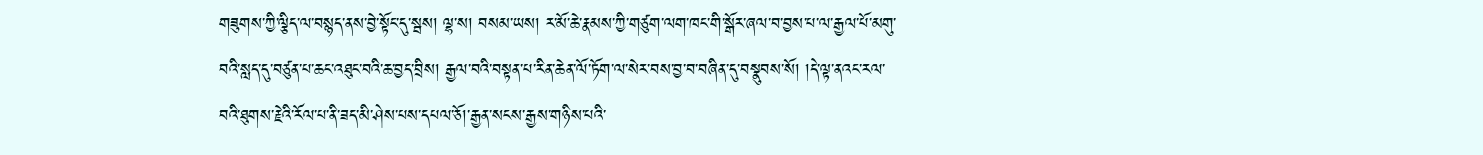གཟུགས་ཀྱི་ལྕིད་ལ་བསྙད་ནས་བྱེ་སྟོང་དུ་སྦས། ལྷ་ས། བསམ་ཡས། ར་མོ་ཆེ་རྣམས་ཀྱི་གཙུག་ལག་ཁང་གི་སྒོར་ཞལ་བ་བྱས་པ་ལ་རྒྱལ་པོ་མགུ་བའི་སླད་དུ་བཙུན་པ་ཆང་འཐུང་བའི་ཆ་བྱད་བྲིས། རྒྱལ་བའི་བསྟན་པ་རིན་ཆེན་ལོ་ཏོག་ལ་སེར་བས་བྱ་བ་བཞིན་དུ་བསྣུབས་སོ། །དེ་ལྟ་ནའང་རལ་བའི་ཐུགས་རྗེའི་རོལ་པ་ནི་ཟད་མི་ཤེས་པས་དཔལ་ཅོ།་རྒྱན་སངས་རྒྱས་གཉིས་པའི་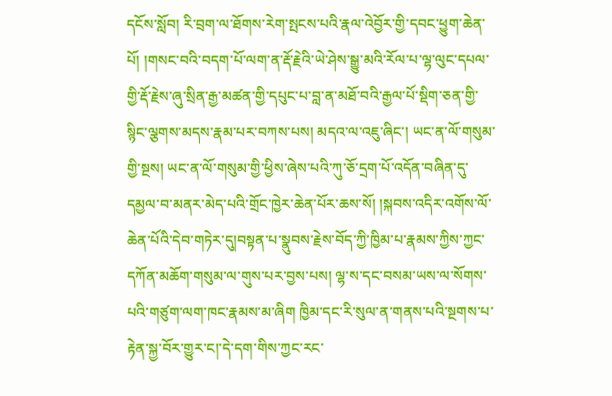དངོས་སློབ། རི་བྲག་ལ་ཐོགས་རེག་སྤངས་པའི་རྣལ་འེབྱོར་གྱི་དབང་ཕྱུག་ཆེན་པོ། །གསང་བའི་བདག་པོ་ལག་ན་རྡོ་རྗེའི་ཡེ་ཤེས་སྒྱུ་མའི་རོལ་པ་ལྷ་ལུང་དཔལ་གྱི་རྡོ་རྗེས་ཞུ་སྲིན་རྒྱ་མཚན་གྱི་དཔུང་པ་བླ་ན་མཐོ་བའི་རྒྱལ་པོ་སྡིག་ཅན་གྱི་སྙིང་ལྕགས་མདས་རྣམ་པར་བཀས་པས། མདའ་ལ་འཇུ་ཞིང་། ཡང་ན་ལོ་གསུམ་གྱི་སྔས། ཡང་ན་ལོ་གསུམ་གྱི་ཕྱིས་ཞེས་པའི་ཀུ་ཅོ་དྲག་པོ་འདོན་བཞིན་དུ་དམྱལ་བ་མནར་མེད་པའི་གྲོང་ཁྱེར་ཆེན་པོར་ཆས་སོ། །སྐབས་འདིར་འགོས་ལོ་ཆེན་པོའི་དེབ་གཏེར་དུ།བསྟན་པ་སྣུབས་རྗེས་བོད་ཀྱི་ཁྱིམ་པ་རྣམས་ཀྱིས་ཀྱང་དཀོན་མཆོག་གསུམ་ལ་གུས་པར་བྱས་པས། ལྷ་ས་དང་བསམ་ཡས་ལ་སོགས་པའི་གཙུག་ལག་ཁང་རྣམས་མ་ཞིག ཁྱིམ་དང་རི་སུལ་ན་གནས་པའི་སྔགས་པ་རྟེན་སྐྱ་བོར་གྱུར་ང།་དེ་དག་གིས་ཀྱང་རང་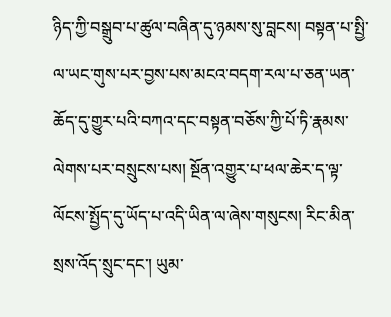ཉིད་ཀྱི་བསྒྲུབ་པ་ཚུལ་བཞིན་དུ་ཉམས་སུ་བླངས། བསྟན་པ་སྤྱི་ལ་ཡང་གུས་པར་བྱས་པས་མངའ་བདག་རལ་པ་ཅན་ཡན་ཆོད་དུ་གྱུར་པའི་བཀའ་དང་བསྟན་བཅོས་ཀྱི་པོ་ཏི་རྣམས་ལེགས་པར་བསྲུངས་པས། སྔོན་འགྱུར་པ་ཕལ་ཆེར་ད་ལྟ་ལོངས་སྤྱོད་དུ་ཡོད་པ་འདི་ཡིན་ལ་ཞེས་གསུངས། རིང་མིན་སྲས་འོད་སྲུང་དང་། ཡུམ་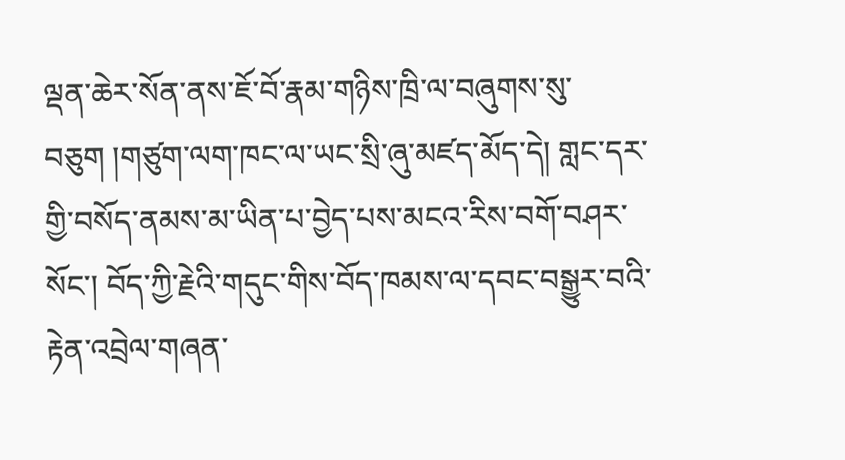ལྡན་ཆེར་སོན་ནས་ཇོ་བོ་རྣམ་གཉིས་ཁྲི་ལ་བཞུགས་སུ་བཅུག །གཙུག་ལག་ཁང་ལ་ཡང་སྲི་ཞུ་མཛད་མོད་དེ། གླང་དར་གྱི་བསོད་ནམས་མ་ཡིན་པ་བྱེད་པས་མངའ་རིས་བགོ་བཤར་སོང་། བོད་ཀྱི་རྗེའི་གདུང་གིས་བོད་ཁམས་ལ་དབང་བསྒྱུར་བའི་རྟེན་འབྲེལ་གཞན་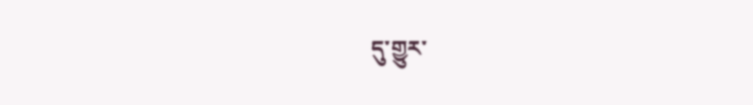དུ་གྱུར་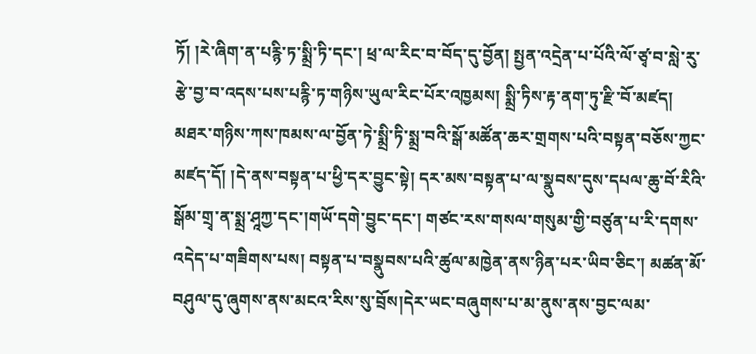ཏོ། །རེ་ཞིག་ན་པརྙི་ཏ་སྨྲི་ཏི་དང་། ཕྲ་ལ་རིང་བ་བོད་དུ་བྱོན། སྤྱན་འདྲེན་པ་པོའི་ལོ་ཙྭ་བ་སླེ་རུ་རྩེ་བྱ་བ་འདས་པས་པརྙི་ཏ་གཉིས་ཡུལ་རིང་པོར་འཁྱམས། སྨྲི་ཏིས་རྟ་ནག་ཏུ་རྫི་བོ་མཛད། མཐར་གཉིས་ཀས་ཁམས་ལ་བྱོན་ཏེ་སྨྲི་ཏི་སྨྲ་བའི་སྒོ་མཚོན་ཆར་གྲགས་པའི་བསྟན་བཅོས་ཀྱང་མཛད་དོ། །དེ་ནས་བསྟན་པ་ཕྱི་དར་བྱུང་སྟེ། དར་མས་བསྟན་པ་ལ་སྣུབས་དུས་དཔལ་ཆུ་བོ་རིའི་སྒོམ་གྲྭ་ན་སྨྲ་ཤཱཀྱ་དང་།གཡོ་དགེ་བྱུང་དང་། གཙང་རས་གསལ་གསུམ་གྱི་བཙུན་པ་རི་དགས་འདེད་པ་གཟིགས་པས། བསྟན་པ་བསྣུབས་པའི་ཚུལ་མཁྱེན་ནས་ཉིན་པར་ཡིབ་ཅིང་། མཚན་མོ་བཤུལ་དུ་ཞུགས་ནས་མངའ་རིས་སུ་བྲོས།དེར་ཡང་བཞུགས་པ་མ་ནུས་ནས་བྱང་ལམ་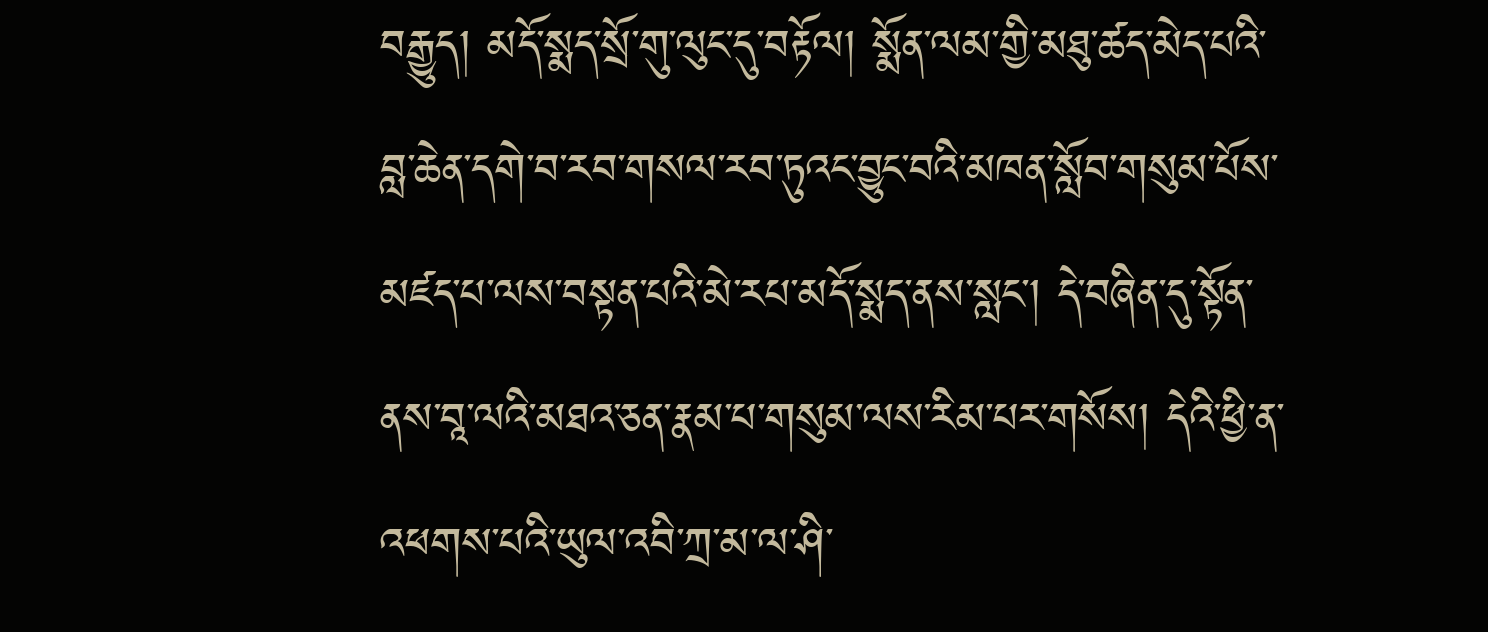བརྒྱུད། མདོ་སྨད་སྲོ་གུ་ལུང་དུ་བརྟོལ། སྨོན་ལམ་གྱི་མཐུ་ཚད་མེད་པའི་བླ་ཆེན་དགེ་བ་རབ་གསལ་རབ་ཏུའང་བྱུང་བའི་མཁན་སློབ་གསུམ་པོས་མཛད་པ་ལས་བསྟན་པའི་མེ་རཔ་མདོ་སྨད་ནས་སླང་། དེ་བཞིན་དུ་སྟོན་ནས་བཱ་ལའི་མཐའ་ཅན་རྣམ་པ་གསུམ་ལས་རིམ་པར་གསོས། དེའི་ཕྱི་ན་འཕགས་པའི་ཡུལ་འབི་ཀྲ་མ་ལ་ཤི་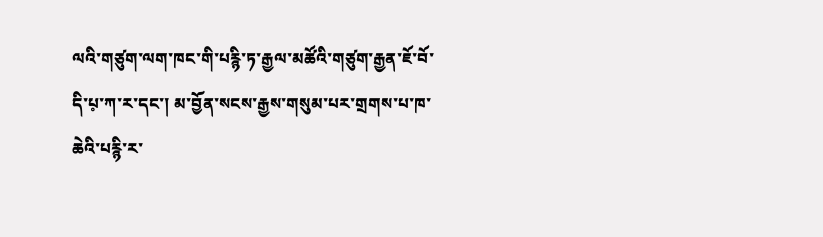ལའི་གཙུག་ལག་ཁང་གི་པརྙི་ཏ་རྒྱལ་མཚོའི་གཙུག་རྒྱན་ཇོ་བོ་དི་པ༷་ཀ་ར་དང་། མ་བྱོན་སངས་རྒྱས་གསུམ་པར་གྲགས་པ་ཁ་ཆེའི་པརྙི་ར་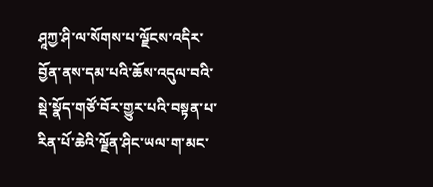ཤཱཀྱ་ཤི་ལ་སོགས་པ་ལྗོངས་འདིར་བྱོན་ནས་དམ་པའི་ཆོས་འདུལ་བའི་སྡེ་སྣོད་གཙོ་བོར་གྱུར་པའི་བསྟན་པ་རིན་པོ་ཆེའི་ལྗོན་ཤིང་ཡལ་ག་མང་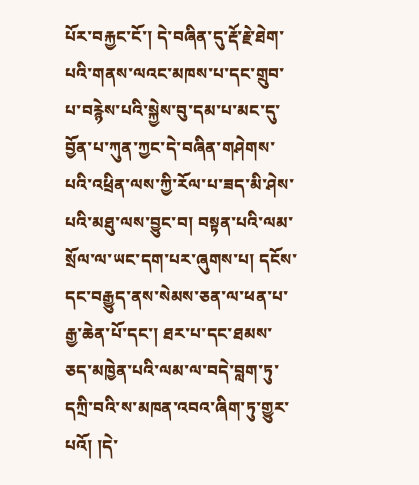པོར་བརྐྱང་ངོ་། དེ་བཞིན་དུ་རྡོ་རྗེ་ཐེག་པའི་གནས་ལའང་མཁས་པ་དང་གྲུབ་པ་བརྙེས་པའི་སྐྱེས་བུ་དམ་པ་མང་དུ་བྱོན་པ་ཀུན་ཀྱང་དེ་བཞིན་གཤེགས་པའི་འཕྲིན་ལས་ཀྱི་རོལ་པ་ཟད་མི་ཤེས་པའི་མཐུ་ལས་བྱུང་བ། བསྟན་པའི་ལམ་སྲོལ་ལ་ཡང་དག་པར་ཞུགས་པ། དངོས་དང་བརྒྱུད་ནས་སེམས་ཅན་ལ་ཕན་པ་རྒྱ་ཆེན་པོ་དང་། ཐར་པ་དང་ཐམས་ཅད་མཁྱེན་པའི་ལམ་ལ་བདེ་བླག་ཏུ་དཀྲི་བའི་ས་མཁན་འབའ་ཞིག་ཏུ་གྱུར་པའོ། །དེ་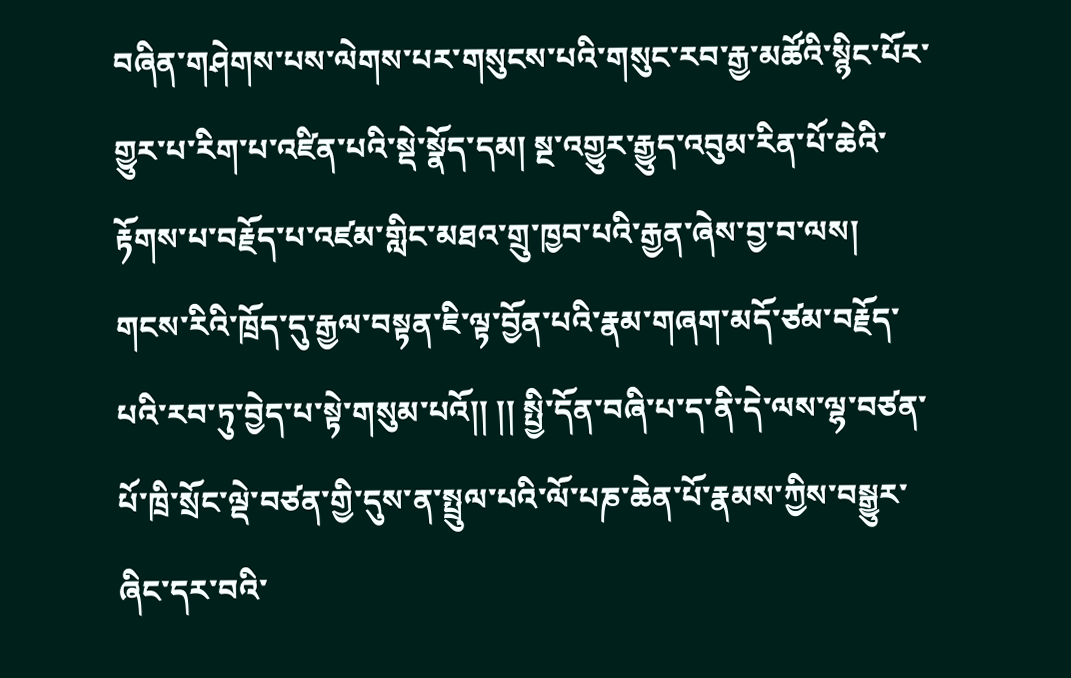བཞིན་གཤེགས་པས་ལེགས་པར་གསུངས་པའི་གསུང་རབ་རྒྱ་མཚོའི་སྙིང་པོར་གྱུར་པ་རིག་པ་འཛིན་པའི་སྡེ་སྣོད་དམ། སྔ་འགྱུར་རྒྱུད་འབུམ་རིན་པོ་ཆེའི་རྟོགས་པ་བརྗོད་པ་འཛམ་གླིང་མཐའ་གྲུ་ཁྱབ་པའི་རྒྱན་ཞེས་བྱ་བ་ལས། གངས་རིའི་ཁྲོད་དུ་རྒྱལ་བསྟན་ཇི་ལྟ་བྱོན་པའི་རྣམ་གཞག་མདོ་ཙམ་བརྗོད་པའི་རབ་ཏུ་བྱེད་པ་སྟེ་གསུམ་པའོ།། །། སྤྱི་དོན་བཞི་པ་ད་ནི་དེ་ལས་ལྷ་བཙན་པོ་ཁྲི་སྲོང་ལྡེ་བཙན་གྱི་དུས་ན་སྤྲུལ་པའི་ལོ་པཎ་ཆེན་པོ་རྣམས་ཀྱིས་བསྒྱུར་ཞིང་དར་བའི་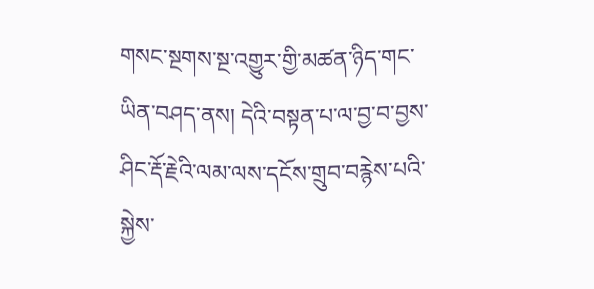གསང་སྔགས་སྔ་འགྱུར་གྱི་མཚན་ཉིད་གང་ཡིན་བཤད་ནས། དེའི་བསྟན་པ་ལ་བྱ་བ་བྱས་ཤིང་རྡོ་རྗེའི་ལམ་ལས་དངོས་གྲུབ་བརྙེས་པའི་སྐྱེས་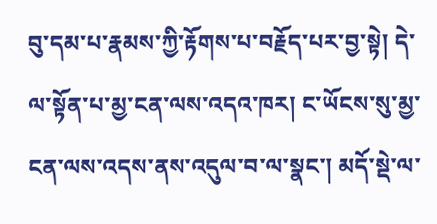བུ་དམ་པ་རྣམས་ཀྱི་རྟོགས་པ་བརྗོད་པར་བྱ་སྟེ། དེ་ལ་སྟོན་པ་མྱ་ངན་ལས་འདའ་ཁར། ང་ཡོངས་སུ་མྱ་ངན་ལས་འདས་ནས་འདུལ་བ་ལ་སྣང་། མདོ་སྡེ་ལ་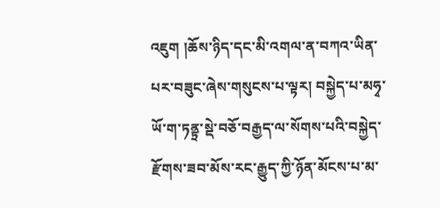འཇུག །ཆོས་ཉིད་དང་མི་འགལ་ན་བཀའ་ཡིན་པར་བཟུང་ཞེས་གསུངས་པ་ལྟར། བསྐྱེད་པ་མཧྭ་ཡོ་ག་ཏནྟྲ་སྡེ་བཅོ་བརྒྱད་ལ་སོགས་པའི་བསྐྱེད་རྫོགས་ཟབ་མོས་རང་རྒྱུད་ཀྱི་ཉོན་མོངས་པ་མ་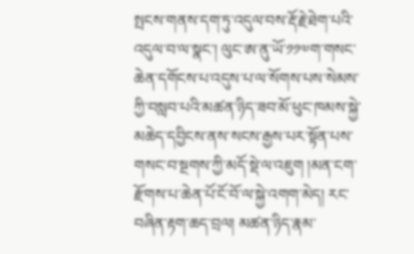སྤངས་གནས་དག་ཏུ་འདུལ་བས་རྡོ་རྗེ་ཐེག་པའི་འདུལ་བ་ལ་སྣང་། ལུང་ཨ་ནུ་ཡོ་༡༡༧ག་གསང་ཆེན་དགོངས་པ་འདུས་པ་ལ་སོགས་པས་སེམས་ཀྱི་བསླབ་པའི་མཚན་ཉིད་ཟབ་མོ་ཕུང་ཁམས་སྐྱེ་མཆེད་དབྱིངས་ནས་སངས་རྒྱས་པར་སྟོན་པས་གསང་བ་སྔགས་ཀྱི་མདོ་སྡེ་ལ་འཇུག །མན་ངག་རྫོགས་པ་ཆེན་པོ་ངོ་བོ་ལ་སྐྱེ་འགག་མེད། རང་བཞིན་རྟག་ཆད་བྲལ། མཚན་ཉིད་རྣམ་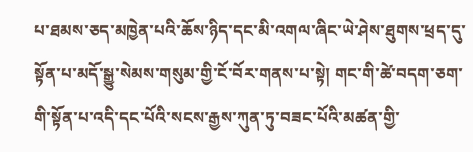པ་ཐམས་ཅད་མཁྱེན་པའི་ཆོས་ཉིད་དང་མི་འགལ་ཞིང་ཡེ་ཤེས་ཐུགས་ཕྲད་དུ་སྟོན་པ་མདོ་སྒྱུ་སེམས་གསུམ་གྱི་ངོ་བོར་གནས་པ་སྟེ། གང་གི་ཚེ་བདག་ཅག་གི་སྟོན་པ་འདི་དང་པོའི་སངས་རྒྱས་ཀུན་ཏུ་བཟང་པོའི་མཚན་གྱི་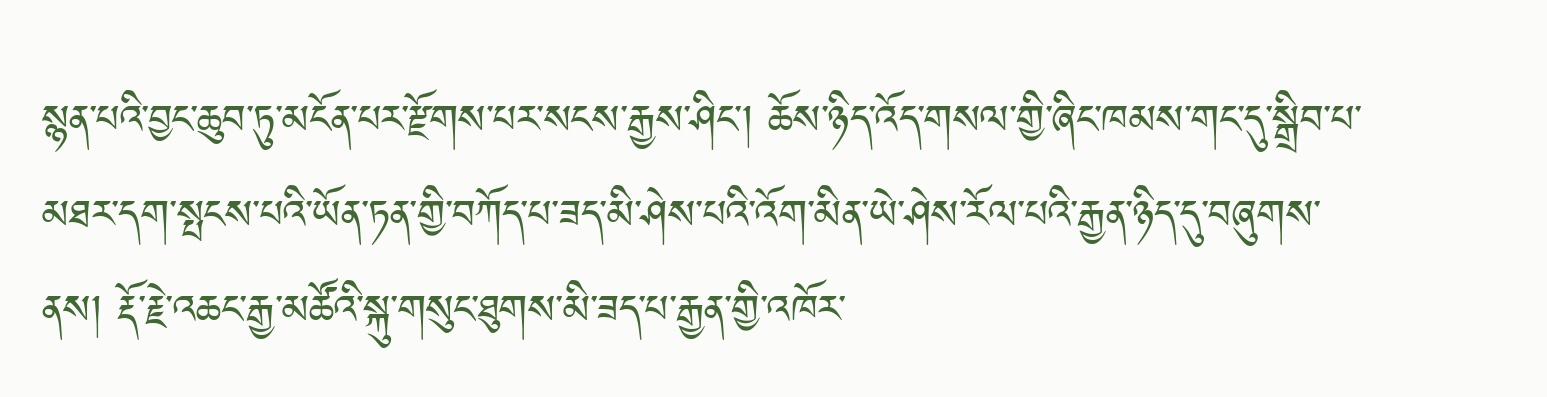སྙན་པའི་བྱང་ཆུབ་ཏུ་མངོན་པར་རྫོགས་པར་སངས་རྒྱས་ཤིང་། ཆོས་ཉིད་འོད་གསལ་གྱི་ཞིང་ཁམས་གང་དུ་སྒྲིབ་པ་མཐར་དག་སྤངས་པའི་ཡོན་ཏན་གྱི་བཀོད་པ་ཟད་མི་ཤེས་པའི་འོག་མིན་ཡེ་ཤེས་རོལ་པའི་རྒྱན་ཉིད་དུ་བཞུགས་ནས། རྡོ་རྗེ་འཆང་རྒྱ་མཚོའི་སྐུ་གསུང་ཐུགས་མི་ཟད་པ་རྒྱན་གྱི་འཁོར་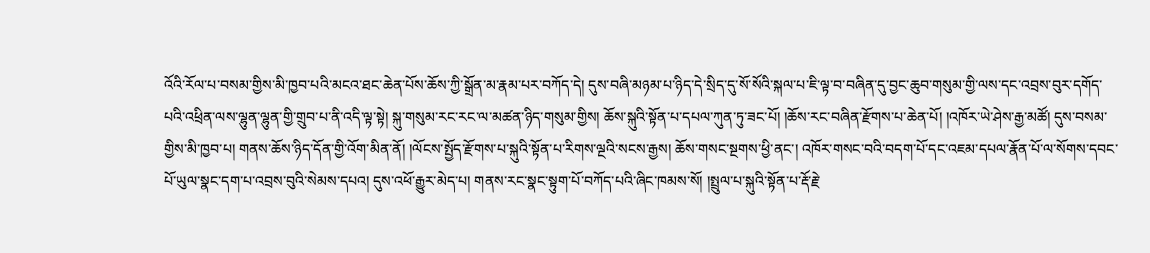འོའི་རོལ་པ་བསམ་གྱིས་མི་ཁྱབ་པའི་མངའ་ཐང་ཆེན་པོས་ཆོས་ཀྱི་སྒྲོན་མ་རྣམ་པར་བཀོད་དེ། དུས་བཞི་མཉམ་པ་ཉིད་དེ་སྲིད་དུ་སོ་སོའི་སྐལ་པ་ཇི་ལྟ་བ་བཞིན་དུ་བྱང་ཆུབ་གསུམ་གྱི་ལས་དང་འབྲས་བུར་དགོད་པའི་འཕྲིན་ལས་ལྷུན་ལྷུན་གྱི་གྲུབ་པ་ནི་འདི་ལྟ་སྟེ། སྐུ་གསུམ་རང་རང་ལ་མཚན་ཉིད་གསུམ་གྱིས། ཆོས་སྐུའི་སྟོན་པ་དཔལ་ཀུན་ཏུ་ཟང་པོ། །ཆོས་རང་བཞིན་རྫོགས་པ་ཆེན་པོ། །འཁོར་ཡེ་ཤེས་རྒྱ་མཚོ། དུས་བསམ་གྱིས་མི་ཁྱབ་པ། གནས་ཆོས་ཉིད་དོན་གྱི་འོག་མིན་ནོ། །ལོངས་སྤྱོད་རྫོགས་པ་སྐུའི་སྟོན་པ་རིགས་ལྔའི་སངས་རྒྱས། ཆོས་གསང་སྔགས་ཕྱི་ནང་། འཁོར་གསང་བའི་བདག་པོ་དང་འཇམ་དཔལ་རྣོན་པོ་ལ་སོགས་དབང་པོ་ཡུལ་སྣང་དག་པ་འབྲས་བུའི་སེམས་དཔའ། དུས་འཕོ་རྒྱུར་མེད་པ། གནས་རང་སྣང་སྟུག་པོ་བཀོད་པའི་ཞིང་ཁམས་སོ། །སྤྲུལ་པ་སྐུའི་སྟོན་པ་རྡོ་རྗེ་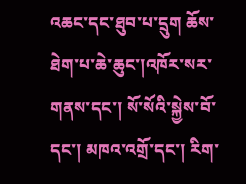འཆང་དང་ཐུབ་པ་དྲུག ཆོས་ཐེག་པ་ཆེ་ཆུང་།འཁོར་སར་གནས་དང་། སོ་སོའི་སྐྱེས་བོ་དང་། མཁའ་འགྲོ་དང་། རིག་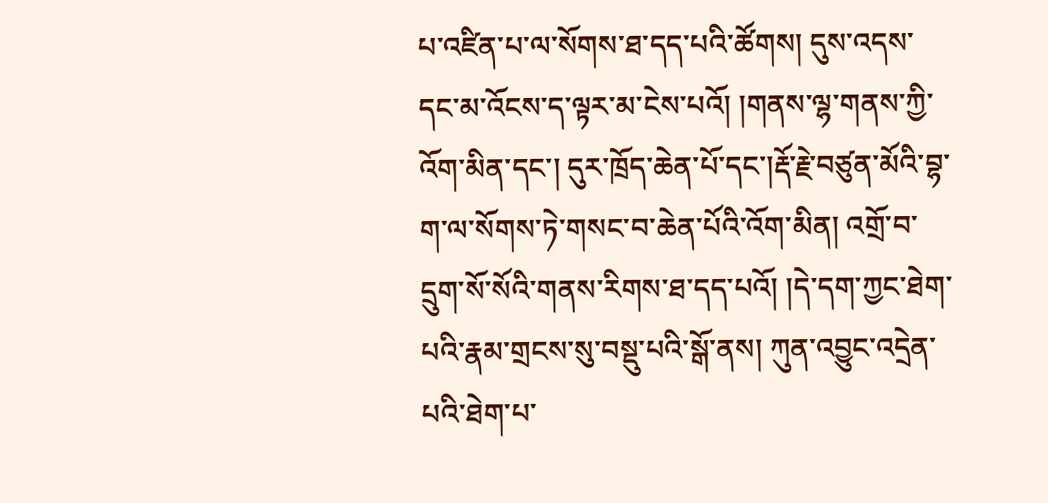པ་འཛིན་པ་ལ་སོགས་ཐ་དད་པའི་ཚོགས། དུས་འདས་དང་མ་འོངས་ད་ལྟར་མ་ངེས་པའོ། །གནས་ལྷ་གནས་ཀྱི་འོག་མིན་དང་། དུར་ཁྲོད་ཆེན་པོ་དང་།རྡོ་རྗེ་བཙུན་མོའི་བྷ་ག་ལ་སོགས་ཏེ་གསང་བ་ཆེན་པོའི་འོག་མིན། འགྲོ་བ་དྲུག་སོ་སོའི་གནས་རིགས་ཐ་དད་པའོ། །དེ་དག་ཀྱང་ཐེག་པའི་རྣམ་གྲངས་སུ་བསྡུ་པའི་སྒོ་ནས། ཀུན་འབྱུང་འདྲེན་པའི་ཐེག་པ་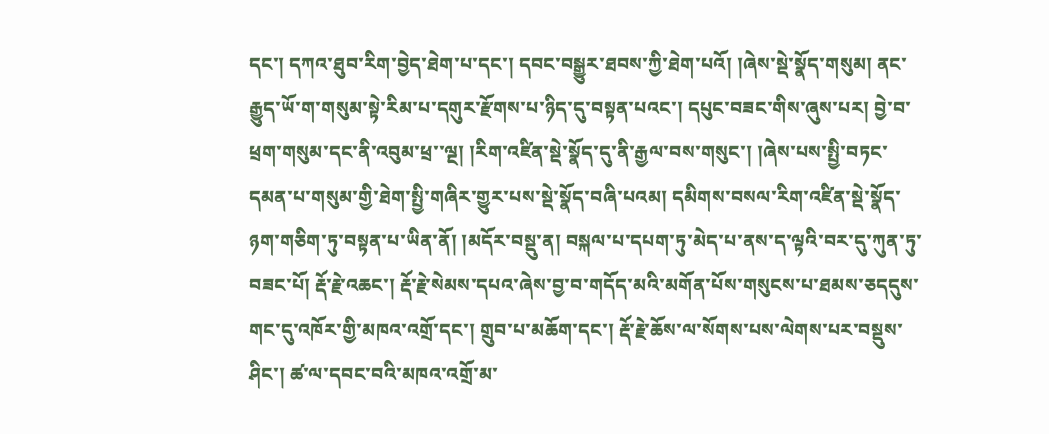དང་། དཀའ་ཐུབ་རིག་བྱེད་ཐེག་པ་དང་། དབང་བསྒྱུར་ཐབས་ཀྱི་ཐེག་པའོ། །ཞེས་སྡེ་སྣོད་གསུམ། ནང་རྒྱུད་ཡོ་ག་གསུམ་སྟེ་རིམ་པ་དགུར་རྫོགས་པ་ཉིད་དུ་བསྟན་པའང་། དཔུང་བཟང་གིས་ཞུས་པར། བྱེ་བ་ཕྲག་གསུམ་དང་ནི་འབུམ་ཕྲ་་ལྔ། །རིག་འཛིན་སྡེ་སྣོད་དུ་ནི་རྒྱལ་བས་གསུང་། །ཞེས་པས་སྤྱི་བཏང་དམན་པ་གསུམ་གྱི་ཐེག་སྤྱི་གཞིར་གྱུར་པས་སྡེ་སྣོད་བཞི་པའམ། དམིགས་བསལ་རིག་འཛིན་སྡེ་སྣོད་ཉག་གཅིག་ཏུ་བསྟན་པ་ཡིན་ནོ། །མདོར་བསྡུ་ན། བསྐལ་པ་དཔག་ཏུ་མེད་པ་ནས་ད་ལྟའི་བར་དུ་ཀུན་ཏུ་བཟང་པོ། རྡོ་རྗེ་འཆང་། རྡོ་རྗེ་སེམས་དཔའ་ཞེས་བྱ་བ་གདོད་མའི་མགོན་པོས་གསུངས་པ་ཐམས་ཅདདུས་གང་དུ་འཁོར་གྱི་མཁའ་འགྲོ་དང་། གྲུབ་པ་མཆོག་དང་། རྡོ་རྗེ་ཆོས་ལ་སོགས་པས་ལེགས་པར་བསྡུས་ཤིང་། ཚ་ལ་དབང་བའི་མཁའ་འགྲོ་མ་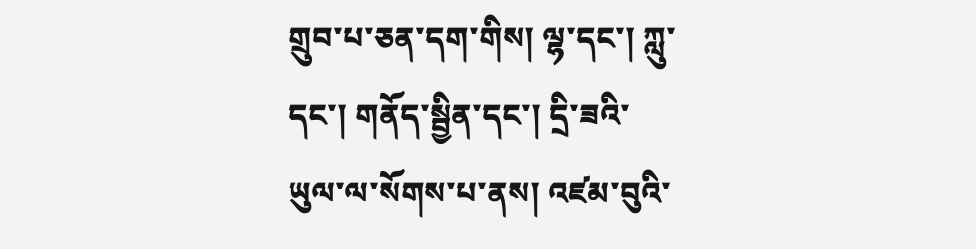གྲུབ་པ་ཅན་དག་གིས། ལྷ་དང་། ཀླུ་དང་། གནོད་སྦྱིན་དང་། དྲི་ཟའི་ཡུལ་ལ་སོགས་པ་ནས། འཛམ་བུའི་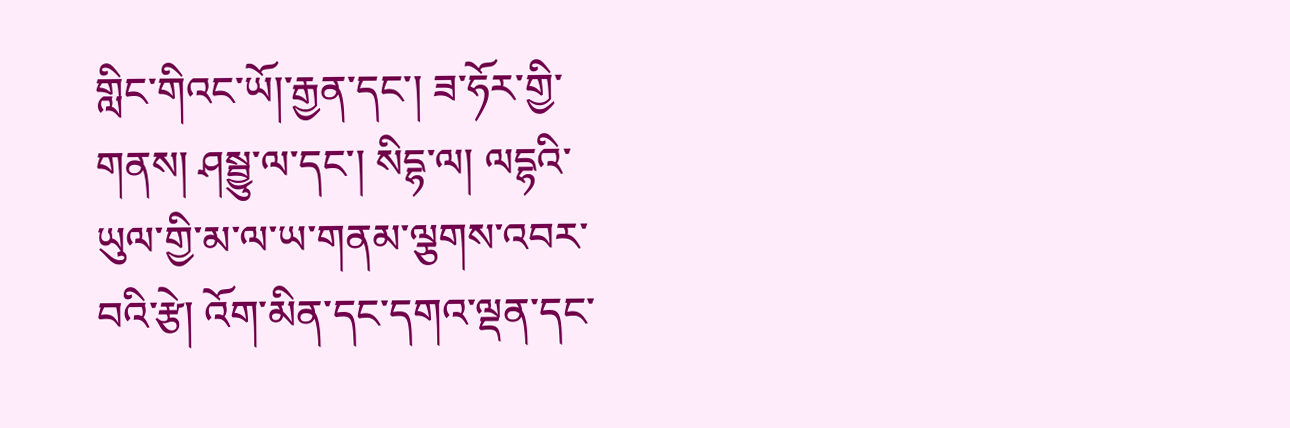གླིང་གིའང་ཡོ།་རྒྱན་དང་། ཟ་ཧོར་གྱི་གནས། ཤསྦྱུ་ལ་དང་། སིདྷ་ལ། ལདྷའི་ཡུལ་གྱི་མ་ལ་ཡ་གནམ་ལྕགས་འབར་བའི་རྩེ། འོག་མིན་དང་དགའ་ལྡན་དང་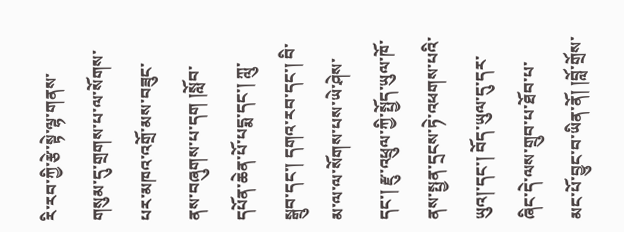རི་རབ་ཀྱི་རྩེ་སྟེ་ལྷ་གནས་གསུམ་དུ་གྲགས་པ་ལ་སོགས་པར་མཁའ་འགྲོ་མས་བཟུང་ནས་བཞུགས་པ་དག །སློབ་དཔོན་ཆེན་པོ་པདྨ་དང་། ཀླུ་སྒྲུབ་དང་། དགའ་རབ་དང་། བི་མ་ལ་ལ་སོགས་པས་ཡེ་ཤེས་དང་། རྫུ་འཕྲུལ་ཀྱི་སྤྱོད་ཡུལ་ཁོ་ནས་སྤྱན་དྲངས་ཏེ་འཕགས་པའི་ཡུའ།་དང་། བོད་ཡུལ་དུ་དར་ཞིང་དེ་ལས་གྲུབ་པ་ཐོབ་པ་མང་པོ་བྱུང་བ་ཡིན་ནོ། །བློ་གྲོས་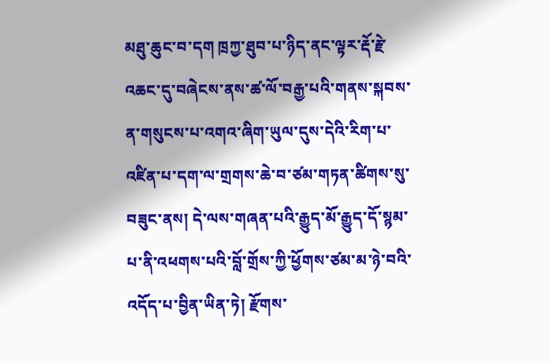མཐུ་ཆུང་བ་དག ཁྲཀྱ་ཐུབ་པ་ཉིད་ནང་ལྟར་རྡོ་རྗེ་འཆང་དུ་བཞེངས་ནས་ཚ་ལོ་བརྒྱ་པའི་གནས་སྐབས་ན་གསུངས་པ་འགའ་ཞིག་ཡུལ་དུས་དེའི་རིག་པ་འཛིན་པ་དག་ལ་གྲགས་ཆེ་བ་ཙམ་གཏན་ཚིགས་སུ་བཟུང་ནས། དེ་ལས་གཞན་པའི་རྒྱུད་མོ་རྒྱུད་དོ་སྙམ་པ་ནི་འཕགས་པའི་བློ་གྲོས་ཀྱི་ཕྱོགས་ཙམ་མ་ཉེ་བའི་འདོད་པ་བྱིན་ཡིན་ཏེ། རྫོགས་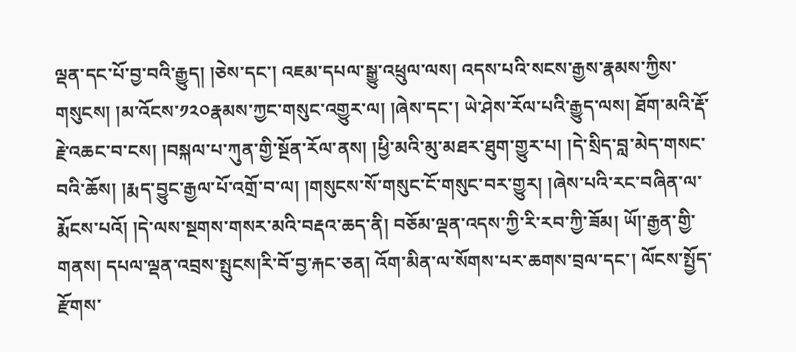ལྡན་དང་པོ་བྱ་བའི་རྒྱུད། །ཅེས་དང་། འཇམ་དཔལ་སྒྱུ་འཕྲུལ་ལས། འདས་པའི་སངས་རྒྱས་རྣམས་ཀྱིས་གསུངས། །མ་འོངས་༡༢༠རྣམས་ཀྱང་གསུང་འགྱུར་ལ། །ཞེས་དང་། ཡེ་ཤེས་རོལ་པའི་རྒྱུད་ལས། ཐོག་མའི་རྡོ་རྗེ་འཆང་བ་ངས། །བསྐལ་པ་ཀུན་གྱི་སྔོན་རོལ་ནས། །ཕྱི་མའི་མུ་མཐར་ཐུག་གྱུར་པ། །དེ་སྲིད་བླ་མེད་གསང་བའི་ཆོས། །རྨད་བྱུང་རྒྱལ་པོ་འགྲོ་བ་ལ། །གསུངས་སོ་གསུང་ངོ་གསུང་བར་གྱུར། །ཞེས་པའི་རང་བཞིན་ལ་རྨོངས་པའོ། །དེ་ལས་སྔགས་གསར་མའི་བརྡའ་ཆད་ནི། བཅོམ་ལྡན་འདས་ཀྱི་རི་རབ་ཀྱི་ཟོམ། ཡོ།་རྒྱན་གྱི་གནས། དཔལ་ལྡན་འབྲས་སྤུངས།རི་བོ་བྱ་རྐང་ཅན། འོག་མིན་ལ་སོགས་པར་ཆགས་བྲལ་དང་། ལོངས་སྤྱོད་རྫོགས་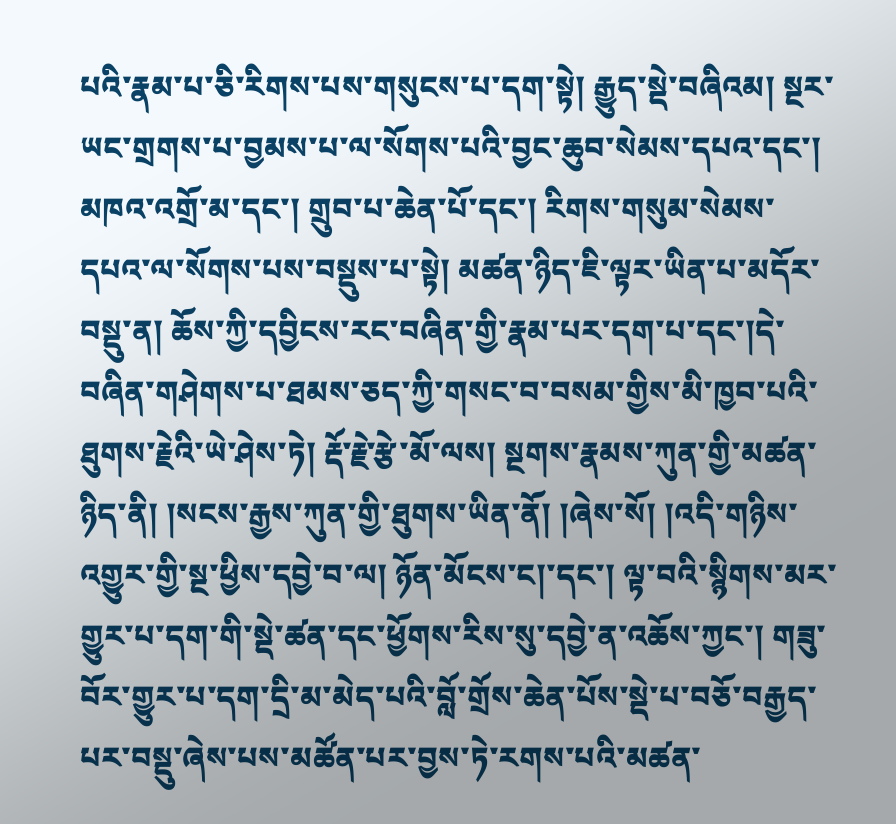པའི་རྣམ་པ་ཅི་རིགས་པས་གསུངས་པ་དག་སྟེ། རྒྱུད་སྡེ་བཞིའམ། སྔར་ཡང་གྲགས་པ་བྱམས་པ་ལ་སོགས་པའི་བྱང་ཆུབ་སེམས་དཔའ་དང་། མཁའ་འགྲོ་མ་དང་། གྲུབ་པ་ཆེན་པོ་དང་། རིགས་གསུམ་སེམས་དཔའ་ལ་སོགས་པས་བསྡུས་པ་སྟེ། མཚན་ཉིད་ཇི་ལྟར་ཡིན་པ་མདོར་བསྡུ་ན། ཆོས་ཀྱི་དབྱིངས་རང་བཞིན་གྱི་རྣམ་པར་དག་པ་དང་།དེ་བཞིན་གཤེགས་པ་ཐམས་ཅད་ཀྱི་གསང་བ་བསམ་གྱིས་མི་ཁྱབ་པའི་ཐུགས་རྗེའི་ཡེ་ཤེས་ཏེ། རྡོ་རྗེ་རྩེ་མོ་ལས། སྔགས་རྣམས་ཀུན་གྱི་མཚན་ཉིད་ནི། །སངས་རྒྱས་ཀུན་གྱི་ཐུགས་ཡིན་ནོ། །ཞེས་སོ། །འདི་གཉིས་འགྱུར་གྱི་སྔ་ཕྱིས་དབྱེ་བ་ལ། ཉོན་མོངས་ང།་དང་། ལྟ་བའི་སྙིགས་མར་གྱུར་པ་དག་གི་སྡེ་ཚན་དང་ཕྱོགས་རིས་སུ་དབྱེ་ན་འཆོས་ཀྱང་། གཟུ་བོར་གྱུར་པ་དག་དྲི་མ་མེད་པའི་བློ་གྲོས་ཆེན་པོས་སྡེ་པ་བཅོ་བརྒྱད་པར་བསྡུ་ཞེས་པས་མཚོན་པར་བྱས་ཏེ་རགས་པའི་མཚན་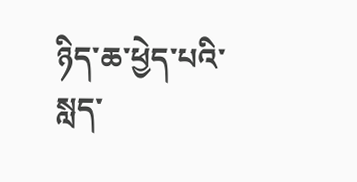ཉིད་ཆ་ཕྱེད་པའི་སླད་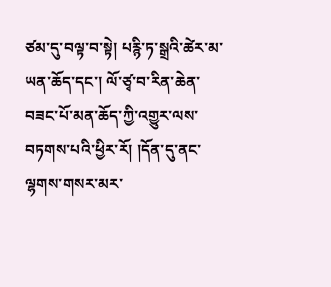ཙམ་དུ་བལྟ་བ་སྟེ། པརྙི་ཏ་སྒྲའི་ཚེར་མ་ཡན་ཆོད་དང་། ལོ་ཙྭ་བ་རིན་ཆེན་བཟང་པོ་མན་ཆོད་ཀྱི་འགྱུར་ལས་བཏགས་པའི་ཕྱིར་རོ། །དོན་དུ་ནང་ལྷགས་གསར་མར་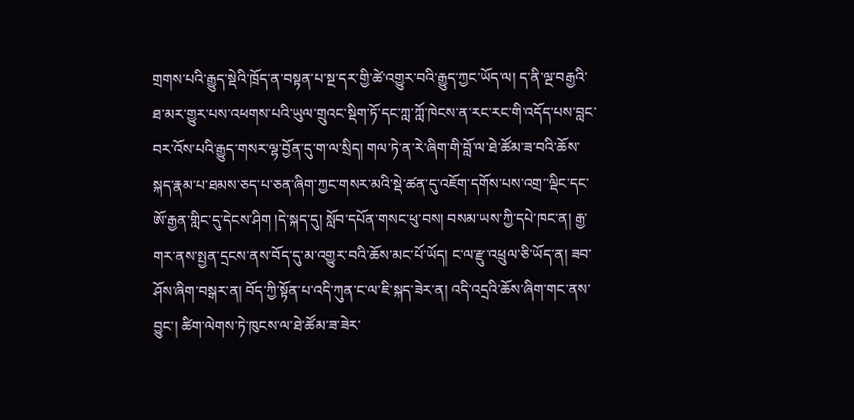གྲགས་པའི་རྒྱུད་སྡེའི་ཁྲོད་ན་བསྟན་པ་སྔ་དར་གྱི་ཚེ་འགྱུར་བའི་རྒྱུད་ཀྱང་ཡོད་ལ། ད་ནི་ལྔ་བརྒྱའི་ཐ་མར་གྱུར་པས་འཕགས་པའི་ཡུལ་གྲུའང་སྡིག་ཏོ་དང་ཀླ་ཀློ་ཁེངས་ན་རང་རང་གི་འདོད་པས་བླང་བར་འོས་པའི་རྒྱུད་གསར་ལྷ་བྱོན་དུ་ག་ལ་སྲིད། གལ་ཏེ་ན་རེ་ཞིག་གི་བློ་ལ་ཐེ་ཚོམ་ཟ་བའི་ཆོས་སྐད་རྣམ་པ་ཐམས་ཅད་པ་ཅན་ཞིག་ཀྱང་གསར་མའི་སྡེ་ཚན་དུ་འཇོག་དགོས་པས་འགྲ་་ལྡིང་དང་ཨོ་རྒྱན་གླིང་དུ་དེངས་ཤིག །དེ་སྐད་དུ། སློབ་དཔོན་གསང་ཕུ་བས། བསམ་ཡས་ཀྱི་དཔེ་ཁང་ན། རྒྱ་གར་ནས་སྤྱན་དྲངས་ནས་བོད་དུ་མ་འགྱུར་བའི་ཆོས་མང་པོ་ཡོད། ང་ལ་རྫུ་འཕྲུལ་ཅི་ཡོད་ན། ཟབ་ཤོས་ཞིག་བསྒར་ན། བོད་ཀྱི་སྟོན་པ་འདི་ཀུན་ང་ལ་ཇི་སྐད་ཟེར་ན། འདི་འདྲའི་ཆོས་ཞིག་གང་ནས་བྱུང་། ཚིག་ལེགས་ཏེ་ཁུངས་ལ་ཐེ་ཚོམ་ཟ་ཟེར་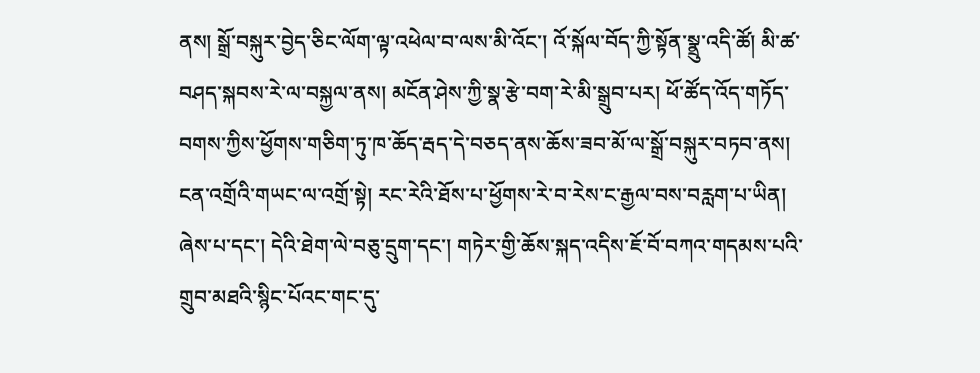ནས། སྒྲོ་བསྐུར་བྱེད་ཅིང་ལོག་ལྟ་འཕེལ་བ་ལས་མི་འོང་། འོ་སྐོལ་བོད་ཀྱི་སྟོན་སྣྲུ་འདི་ཚོ། མི་ཚ་བཤད་སྐབས་རེ་ལ་བསྐྱལ་ནས། མངོན་ཤེས་ཀྱི་སྣ་རྩེ་བག་རེ་མི་སྒྲུབ་པར། ཕོ་ཚོད་འོད་གཏོད་བགས་ཀྱིས་ཕྱོགས་གཅིག་ཏུ་ཁ་ཆོད་རྦད་དེ་བཅད་ནས་ཆོས་ཟབ་མོ་ལ་སྒྲོ་བསྐུར་བཏབ་ནས། ངན་འགྲོའི་གཡང་ལ་འགྲོ་སྟེ། རང་རེའི་ཐོས་པ་ཕྱོགས་རེ་བ་རེས་ང་རྒྱལ་བས་བརླག་པ་ཡིན། ཞེས་པ་དང་། དེའི་ཐེག་ལེ་བཅུ་དྲུག་དང་། གཏེར་གྱི་ཆོས་སྐད་འདིས་ཇོ་བོ་བཀའ་གདམས་པའི་གྲུབ་མཐའི་སྙིང་པོའང་གང་དུ་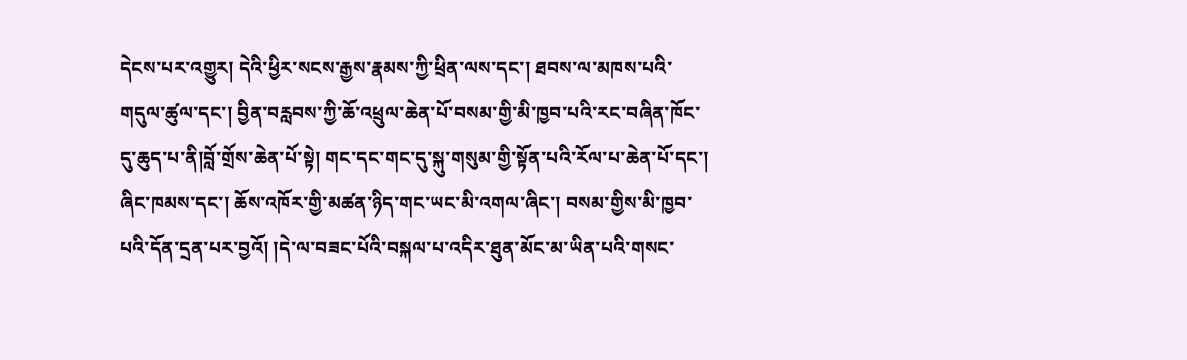དེངས་པར་འགྱུར། དེའི་ཕྱིར་སངས་རྒྱས་རྣམས་ཀྱི་ཕྲིན་ལས་དང་། ཐབས་ལ་མཁས་པའི་གདུལ་ཚུལ་དང་། བྱིན་བརླབས་ཀྱི་ཆོ་འཕྲུལ་ཆེན་པོ་བསམ་གྱི་མི་ཁྱབ་པའི་རང་བཞིན་ཁོང་དུ་ཆུད་པ་ནི།བློ་གྲོས་ཆེན་པོ་སྟེ། གང་དང་གང་དུ་སྐུ་གསུམ་གྱི་སྟོན་པའི་རོལ་པ་ཆེན་པོ་དང་། ཞིང་ཁམས་དང་། ཆོས་འཁོར་གྱི་མཚན་ཉིད་གང་ཡང་མི་འགལ་ཞིང་། བསམ་གྱིས་མི་ཁྱབ་པའི་དོན་དྲན་པར་བྱའོ། །དེ་ལ་བཟང་པོའི་བསྐལ་པ་འདིར་ཐུན་མོང་མ་ཡིན་པའི་གསང་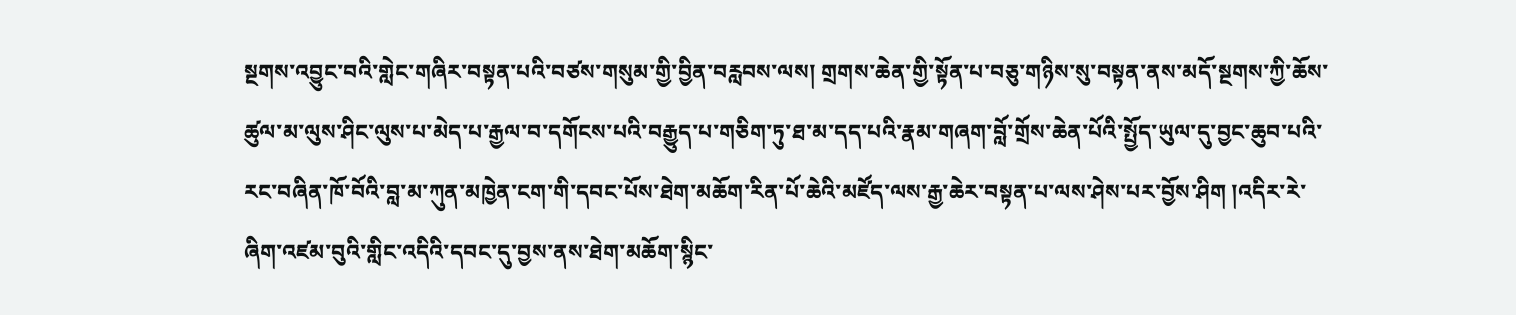སྔགས་འབྱུང་བའི་གླེང་གཞིར་བསྟན་པའི་བཙས་གསུམ་གྱི་བྱིན་བརླབས་ལས། གྲགས་ཆེན་གྱི་སྟོན་པ་བཅུ་གཉིས་སུ་བསྟན་ནས་མདོ་སྔགས་ཀྱི་ཆོས་ཚུལ་མ་ལུས་ཤིང་ལུས་པ་མེད་པ་རྒྱལ་བ་དགོངས་པའི་བརྒྱུད་པ་གཅིག་ཏུ་ཐ་མ་དད་པའི་རྣམ་གཞག་བློ་གྲོས་ཆེན་པོའི་སྤྱོད་ཡུལ་དུ་བྱང་ཆུབ་པའི་རང་བཞིན་ཁོ་བོའི་བླ་མ་ཀུན་མཁྱེན་ངག་གི་དབང་པོས་ཐེག་མཆོག་རིན་པོ་ཆེའི་མཛོད་ལས་རྒྱ་ཆེར་བསྟན་པ་ལས་ཤེས་པར་བྱོས་ཤིག །འདིར་རེ་ཞིག་འཛམ་བུའི་གླིང་འདིའི་དབང་དུ་བྱས་ནས་ཐེག་མཆོག་སྙིང་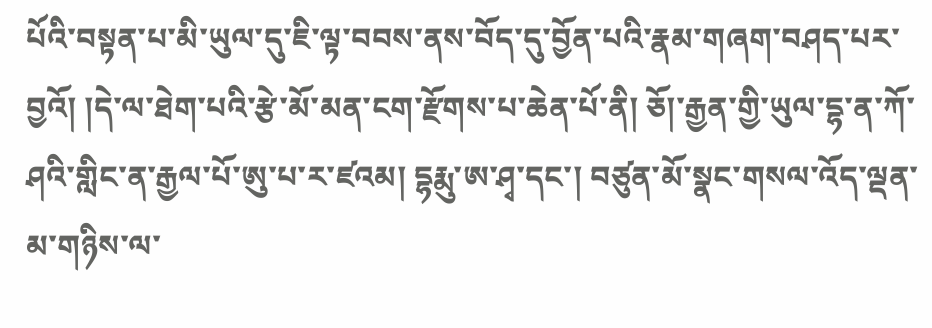པོའི་བསྟན་པ་མི་ཡུལ་དུ་ཇི་ལྟ་བབས་ནས་བོད་དུ་བྱོན་པའི་རྣམ་གཞག་བཤད་པར་བྱའོ། །དེ་ལ་ཐེག་པའི་རྩེ་མོ་མན་ངག་རྫོགས་པ་ཆེན་པོ་ནི། ཅོ།་རྒྱན་གྱི་ཡུལ་དྷ་ན་ཀོ་ཤའི་གླིང་ན་རྒྱལ་པོ་ཨུ་པ་ར་ཛའམ། དྷརྨུ་ཨ་ཤྭ་དང་། བཙུན་མོ་སྣང་གསལ་འོད་ལྡན་མ་གཉིས་ལ་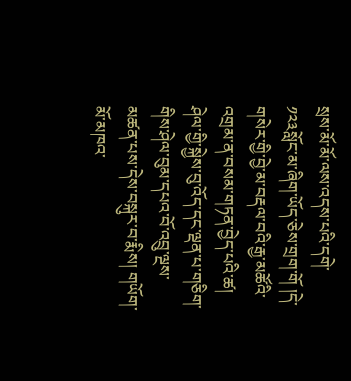སྲས་མོ་མོ་ལས་འདས་པའི་དགེ་༡༢༣སློང་མ་ཞིག་ཡོད་ཅེས་གྲག་གོ །དེ་གསེར་གྱི་བྱེ་མ་བརྡལ་བའི་རྒྱ་མཚོའི་འགྲམ་ན་བསམ་གཏན་བྱེད་པའི་ཚ། ཤེལ་གྱི་སྐྱེས་བུ་འོད་དང་ལྡན་པ་གཅིག་གིས་ཤེལ་བུམ་དཔའ་བོ་འབྲུ་ལྔས་མཚན་པས་དེས་བསྐུར་བ་རྨིས། གཡོག་མོ་མཁའ་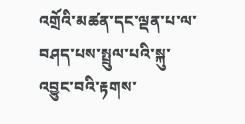འགྲོའི་མཚན་དང་ལྡན་པ་ལ་བཤད་པས་སྤྲུལ་པའི་སྐུ་འབྱུང་བའི་རྟགས་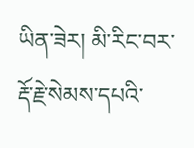ཡིན་ཟེར། མི་རིང་བར་རྡོ་རྗེ་སེམས་དཔའི་